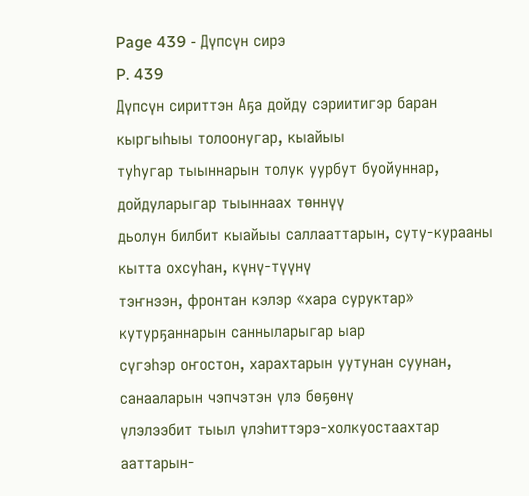Page 439 - Дүпсүн сирэ
P. 439
Дүпсүн сириттэн Аҕа дойду сэриитигэр баран кыргыһыы толоонугар, кыайыы
туһугар тыыннарын толук уурбут буойуннар, дойдуларыгар тыыннаах төннүү
дьолун билбит кыайыы саллааттарын, суту-курааны кытта охсуһан, күнү-түүнү
тэҥнээн, фронтан кэлэр «хара суруктар» кутурҕаннарын санныларыгар ыар
сүгэһэр оҥостон, харахтарын уутунан суунан, санааларын чэпчэтэн үлэ бөҕөнү
үлэлээбит тыыл үлэһиттэрэ-холкуостаахтар ааттарын-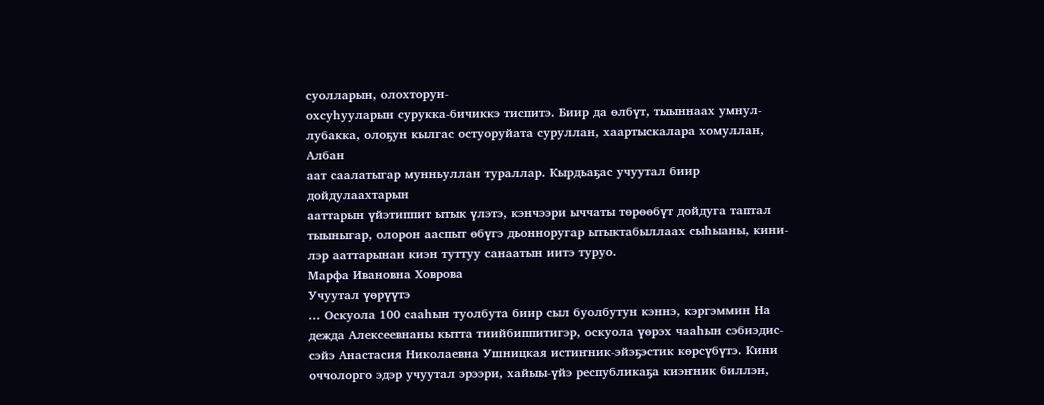суолларын, олохторун-
охсуһууларын сурукка-бичиккэ тиспитэ. Биир да өлбүт, тыыннаах умнул-
лубакка, олоҕун кылгас остуоруйата суруллан, хаартыскалара хомуллан, Албан
аат саалатыгар мунньуллан тураллар. Кырдьаҕас учуутал биир дойдулаахтарын
ааттарын үйэтиппит ытык үлэтэ, кэнчээри ыччаты төрөөбүт дойдуга таптал
тыыныгар, олорон ааспыт өбүгэ дьонноругар ытыктабыллаах сыһыаны, кини-
лэр ааттарынан киэн туттуу санаатын иитэ туруо.
Марфа Ивановна Ховрова
Учуутал үөрүүтэ
... Оскуола 100 сааһын туолбута биир сыл буолбутун кэннэ, кэргэммин На
дежда Алексеевнаны кытта тиийбиппитигэр, оскуола үөрэх чааһын сэбиэдис-
сэйэ Анастасия Николаевна Ушницкая истиҥник-эйэҕэстик көрсүбүтэ. Кини
оччолорго эдэр учуутал эрээри, хайыы-үйэ республикаҕа киэҥник биллэн,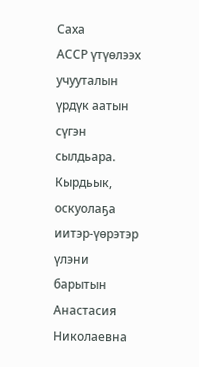Саха
АССР үтүөлээх учууталын үрдүк аатын сүгэн сылдьара. Кырдьык, оскуолаҕа
иитэр-үөрэтэр үлэни барытын Анастасия Николаевна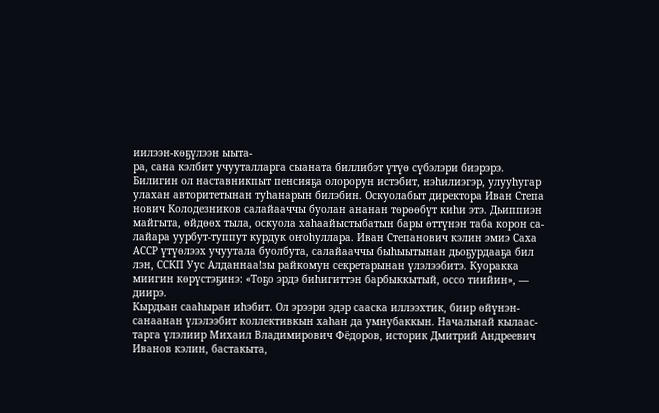иилээн-көҕүлээн ыыта-
ра, сана кэлбит учууталларга сыаната биллибэт үтүө сүбэлэри биэрэрэ.
Билигин ол наставникпыт пенсияҕа олорорун истэбит, нэһилиэгэр, улууһугар
улахан авторитетынан туһанарын билэбин. Оскуолабыт директора Иван Степа
нович Колодезников салайааччы буолан ананан төрөөбүт киһи этэ. Дьиппиэн
майгыта, өйдөөх тыла, оскуола хаһаайыстыбатын бары өттүнэн таба корон са-
лайара уурбут-туппут курдук оҥоһуллара. Иван Степанович кэлин эмиэ Саха
АССР үтүөлээх учуутала буолбута, салайааччы быһыытынан дьоҕурдааҕа бил
лэн, ССКП Уус Алданнаа!зы райкомун секретарынан үлэлээбитэ. Куоракка
миигин көрүстэҕинэ: «Тоҕо эрдэ биһигиттэн барбыккытый, оссо тиийин», —
диирэ.
Кырдьан сааһыран иһэбит. Ол эрээри эдэр сааска иллээхтик, биир өйүнэн-
санаанан үлэлээбит коллективкын хаһан да умнубаккын. Начальнай кылаас-
тарга үлэлиир Михаил Владимирович Фёдоров, историк Дмитрий Андреевич
Иванов кэлин, бастакыта,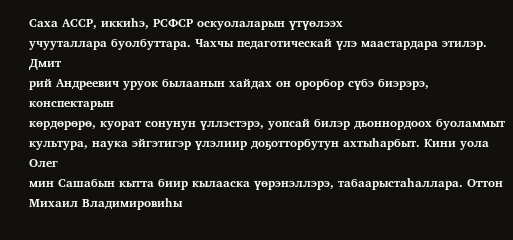Саха АССР, иккиһэ, РСФСР оскуолаларын үтүөлээх
учууталлара буолбуттара. Чахчы педаготическай үлэ маастардара этилэр. Дмит
рий Андреевич уруок былаанын хайдах он орорбор сүбэ биэрэрэ, конспектарын
көрдөрөрө, куорат сонунун үллэстэрэ, уопсай билэр дьоннордоох буоламмыт
культура, наука эйгэтигэр үлэлиир доҕотторбутун ахтыһарбыт. Кини уола Олег
мин Сашабын кытта биир кылааска үөрэнэллэрэ, табаарыстаһаллара. Оттон
Михаил Владимировиһы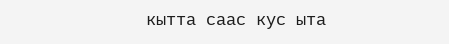кытта саас кус ыта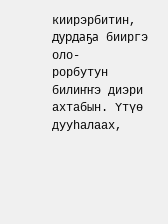киирэрбитин, дурдаҕа бииргэ оло-
рорбутун билиҥҥэ диэри ахтабын. Үтүө дууһалаах,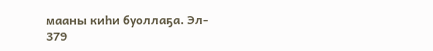мааны киһи буоллаҕа. Эл-
379